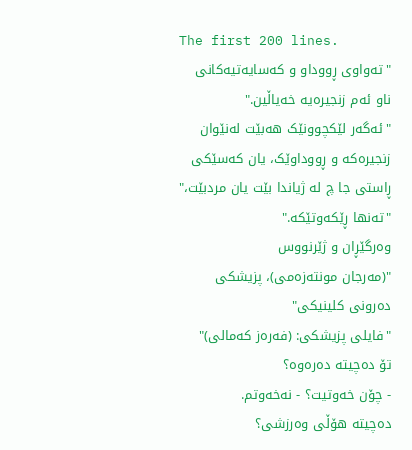The first 200 lines.
"تەواوی ڕووداو و کەسایەتیەکانی ناو ئەم زنجیرەیە خەیاڵین."
"ئەگەر لێکچوونێک هەبێت لەنێوان زنجیرەکە و ڕووداوێک، یان کەسێکی ڕاستی جا چ لە ژیاندا بێت یان مردبێت،"
"تەنها ڕێکەوتێکە."
وەرگێڕان و ژێرنووس
"(مەرجان مونتەزەمی)، پزیشکی دەرونی کلینیکی"
"فایلی پزیشکی: (فەرەز کەمالی)"
تۆ دەچیتە دەرەوە؟
- چۆن خەوتیت؟ - نەخەوتم.
دەچیتە هۆڵی وەرزشی؟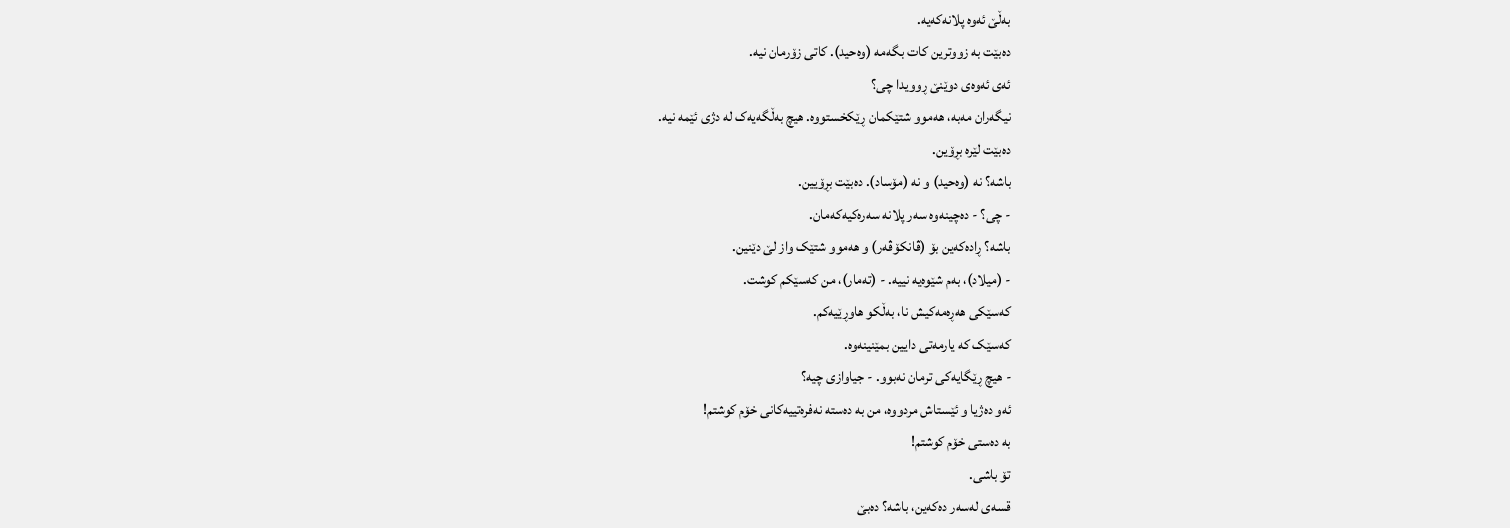بەڵێ ئەوە پلانەکەیە.
دەبێت بە زووترین کات بگەمە (وەحید). کاتی زۆرمان نیە.
ئەی ئەوەی دوێنێ ڕوویدا چی؟
نیگەران مەبە، هەموو شتێکمان ڕێکخستووە. هیچ بەڵگەیەک لە دژی ئێمە نیە.
دەبێت لێرە بڕۆین.
باشە؟ نە (وەحید) و نە (مۆساد). دەبێت بڕۆیین.
- چی؟ - دەچینەوە سەر پلانە سەرەکیەکەمان.
باشە؟ ڕادەکەین بۆ (ڤانکۆڤەر) و هەموو شتێک واز لێ دێنین.
- (میلاد)، بەم شێوەیە نییە. - (تەمار)، من کەسێکم کوشت.
کەسێکی هەڕەمەکیش نا، بەڵکو هاوڕێیەکم.
کەسێک کە یارمەتی دایین بمێنینەوە.
- هیچ ڕێگایەکی ترمان نەبوو. - جیاوازی چیە؟
ئەو دەژیا و ئێستاش مردووە، من بە دەستە نەفرەتییەکانی خۆم کوشتم!
بە دەستی خۆم کوشتم!
تۆ باشی.
قسەی لەسەر دەکەین، باشە؟ دەبێ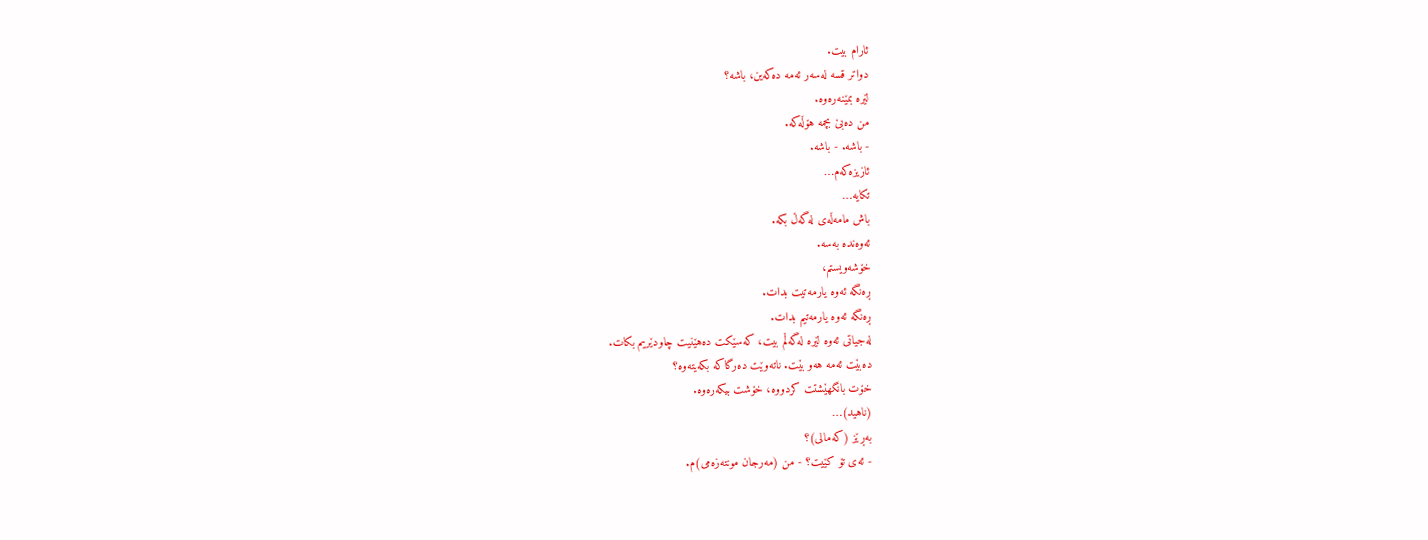ئارام بیت.
دواتر قسە لەسەر ئەمە دەکەین، باشە؟
لێرە بمێنەرەوە.
من دەبێ بچمە هۆڵەکە.
- باشە. - باشە.
ئازیزەکەم…
تکایە…
باش مامەڵەی لەگەڵ بکە.
ئەوەندە بەسە.
خۆشەویستم،
ڕەنگە ئەوە یارمەتیت بدات.
ڕەنگە ئەوە یارمەتیم بدات.
لەجیاتی ئەوە لێرە لەگەڵم بیت، کەسێکت دەهێنیت چاودێریم بکات.
دەبێت ئەمە هەو بێت. ناتەوێت دەرگاکە بکەیتەوە؟
خۆت بانگهێشتت کردووە، خۆشت بیکەرەوە.
(ناهید)…
بەڕێز (کەمالی)؟
- ئەی تۆ کێیت؟ - من (مەرجان مونتەزەمی)م.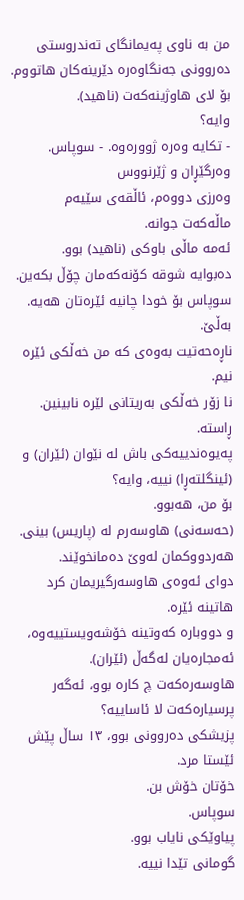من بە ناوی پەیمانگای تەندروستی دەروونی جەنگاوەرە دێرینەکان هاتووم.
بۆ لای هاوژینەکەت (ناهید).
وایە؟
- تکایە وەرە ژوورەوە. - سوپاس.
وەرگێڕان و ژێرنووس
وەرزی دووەم، ئاڵقەی سێیەم
ماڵەکەت جوانە.
ئەمە ماڵی باوکی (ناهید) بوو.
دەبوایە شوقە کۆنەکەمان چۆڵ بکەین.
سوپاس بۆ خودا چانیە ئێرەتان هەیە.
بەڵێ.
ناڕەحەتیت بەوەی کە من خەڵکی ئێرە نیم.
نا زۆر خەڵکی بەریتانی لێرە نابینین.
ڕاستە.
پەیوەندییەکی باش لە نێوان (ئێران) و (ئینگلتەڕا) نییە، وایە؟
بۆ من، هەبوو.
(حەسەنی) هاوسەرم لە (پاریس) بینی.
هەردووکمان لەوێ دەمانخوێند.
دوای ئەوەی هاوسەرگیریمان کرد هاتینە ئێرە.
و دووبارە کەوتینە خۆشەویستییەوە،
ئەمجارەیان لەگەڵ (ئێران).
هاوسەرەکەت چ کارە بوو، ئەگەر پرسیارەکەت لا ئاساییە؟
پزیشکی دەروونی بوو، ١٣ ساڵ پێش ئێستا مرد.
خۆتان خۆش بن.
سوپاس.
پیاوێکی نایاب بوو.
گومانی تێدا نییە.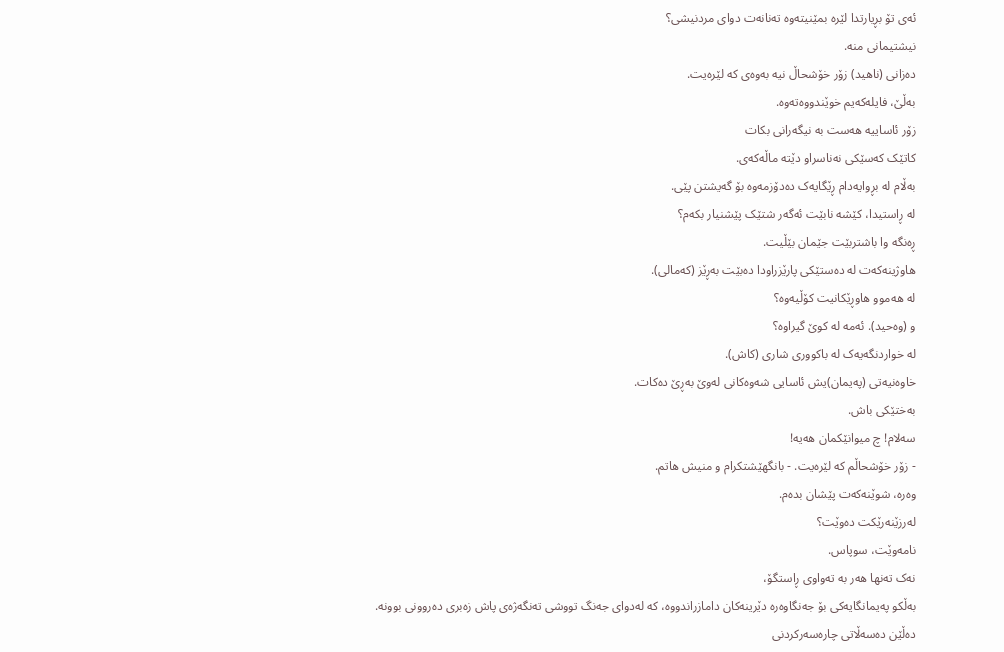ئەی تۆ بڕیارتدا لێرە بمێنیتەوە تەنانەت دوای مردنیشی؟
نیشتیمانی منە.
دەزانی (ناهید) زۆر خۆشحاڵ نیە بەوەی کە لێرەیت.
بەڵێ، فایلەکەیم خوێندووەتەوە.
زۆر ئاساییە هەست بە نیگەرانی بکات
کاتێک کەسێکی نەناسراو دێتە ماڵەکەی.
بەڵام لە بڕوایەدام ڕێگایەک دەدۆزمەوە بۆ گەیشتن پێی.
لە ڕاستیدا، کێشە نابێت ئەگەر شتێک پێشنیار بکەم؟
ڕەنگە وا باشتربێت جێمان بێڵیت.
هاوژینەکەت لە دەستێکی پارێزراودا دەبێت بەڕێز (کەمالی).
لە هەموو هاوڕێکانیت کۆڵیەوە؟
و (وەحید). ئەمە لە کوێ گیراوە؟
لە خواردنگەیەک لە باکووری شاری (كاش).
خاوەنیەتی (پەیمان)یش ئاسایی شەوەکانی لەوێ بەڕێ دەکات.
بەختێکی باش.
سەلام! چ میوانێکمان هەیە!
- زۆر خۆشحاڵم کە لێرەیت. - بانگهێشتکرام و منیش هاتم.
وەرە، شوێنەکەت پێشان بدەم.
لەرزێنەرێکت دەوێت؟
نامەوێت، سوپاس.
نەک تەنها هەر بە تەواوی ڕاستگۆ،
بەڵکو پەیمانگایەکی بۆ جەنگاوەرە دێرینەکان دامازراندووە، کە لەدوای جەنگ تووشی تەنگەژەی پاش زەبری دەروونی بوونە.
دەڵێن دەسەڵاتی چارەسەرکردنی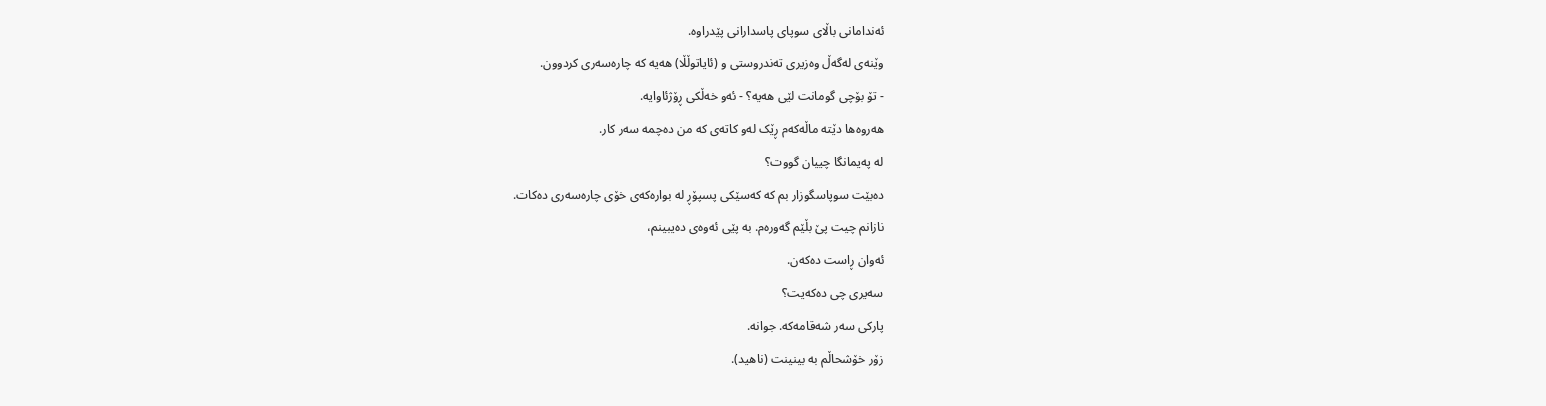ئەندامانی باڵای سوپای پاسدارانی پێدراوە.
وێنەی لەگەڵ وەزیری تەندروستی و (ئایاتوڵڵا) هەیە کە چارەسەری کردوون.
- تۆ بۆچی گومانت لێی هەیە؟ - ئەو خەڵکی ڕۆژئاوایە.
هەروەها دێتە ماڵەکەم ڕێک لەو کاتەی کە من دەچمە سەر کار.
لە پەیمانگا چییان گووت؟
دەبێت سوپاسگوزار بم کە کەسێکی پسپۆڕ لە بوارەکەی خۆی چارەسەری دەکات.
نازانم چیت پێ بڵێم گەورەم. بە پێی ئەوەی دەیبینم،
ئەوان ڕاست دەکەن.
سەیری چی دەکەیت؟
پارکی سەر شەقامەکە. جوانە.
زۆر خۆشحاڵم بە بینینت (ناهید).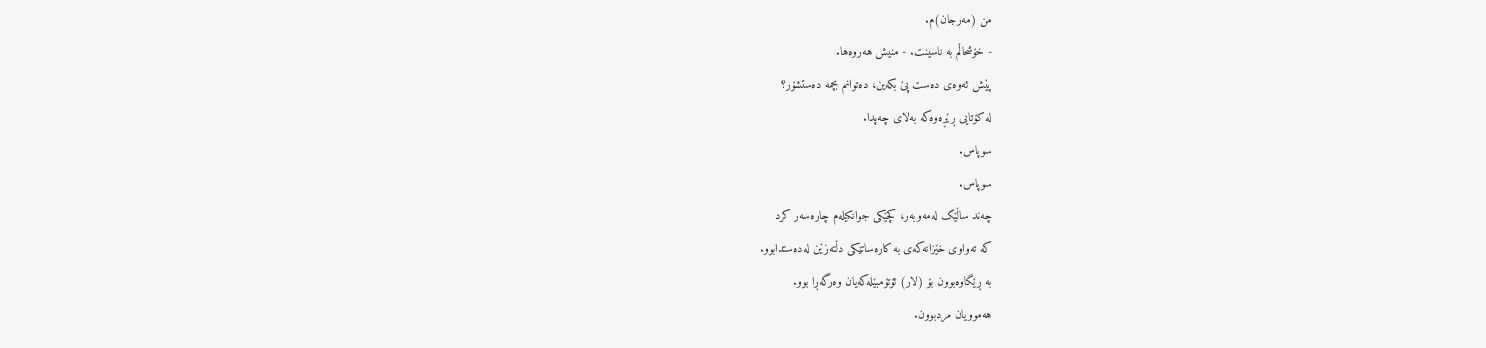من (مەرجان)م.
- خۆشحاڵم بە ناسینت. - منیش هەروەها.
پێش ئەوەی دەست پێ بکەین، دەتوانم بچمە دەستشۆر؟
لە کۆتایی ڕێڕەوەکە بەلای چەپدا.
سوپاس.
سوپاس.
چەند ساڵێک لەمەوبەر، کچێکی جوانکیلەم چارەسەر کرد
کە تەواوی خێزانەکەی بە کارەساتێکی دڵتەزێن لەدەستدابوو.
بە ڕێگاوەبوون بۆ (لار) ئۆتۆمبێلەکەیان وەرگەڕا بوو.
هەموویان مردبوون.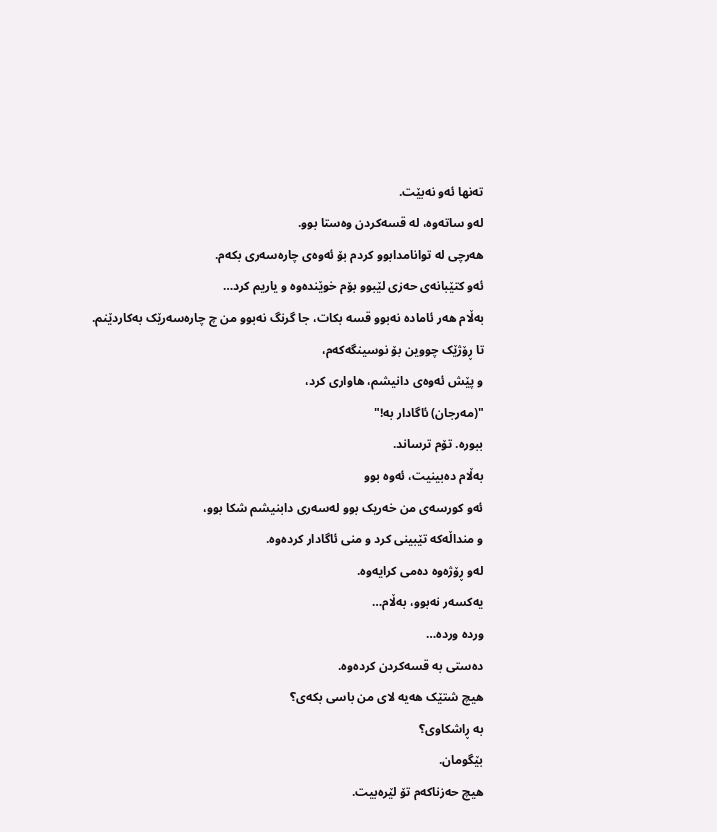تەنها ئەو نەبێت.
لەو ساتەوە، لە قسەکردن وەستا بوو.
هەرچی لە توانامدابوو کردم بۆ ئەوەی چارەسەری بکەم.
ئەو کتێبانەی حەزی لێبوو بۆم خوێندەوە و یاریم کرد…
بەڵام هەر ئامادە نەبوو قسە بکات، جا گرنگ نەبوو من چ چارەسەرێک بەکاردێنم.
تا ڕۆژێک چووین بۆ نوسینگەکەم،
و پێش ئەوەی دانیشم، هاواری کرد،
"(مەرجان) ئاگادار بە!"
ببورە. تۆم ترساند.
بەڵام دەبینیت، ئەوە بوو
ئەو کورسەی من خەریک بوو لەسەری دابنیشم شکا بوو،
و منداڵەکە تێبینی کرد و منی ئاگادار کردەوە.
لەو ڕۆژەوە دەمی کرایەوە.
یەکسەر نەبوو، بەڵام…
وردە وردە…
دەستی بە قسەکردن کردەوە.
هیچ شتێک هەیە لای من باسی بکەی؟
بە ڕاشکاوی؟
بێگومان.
هیچ حەزناکەم تۆ لێرەبیت.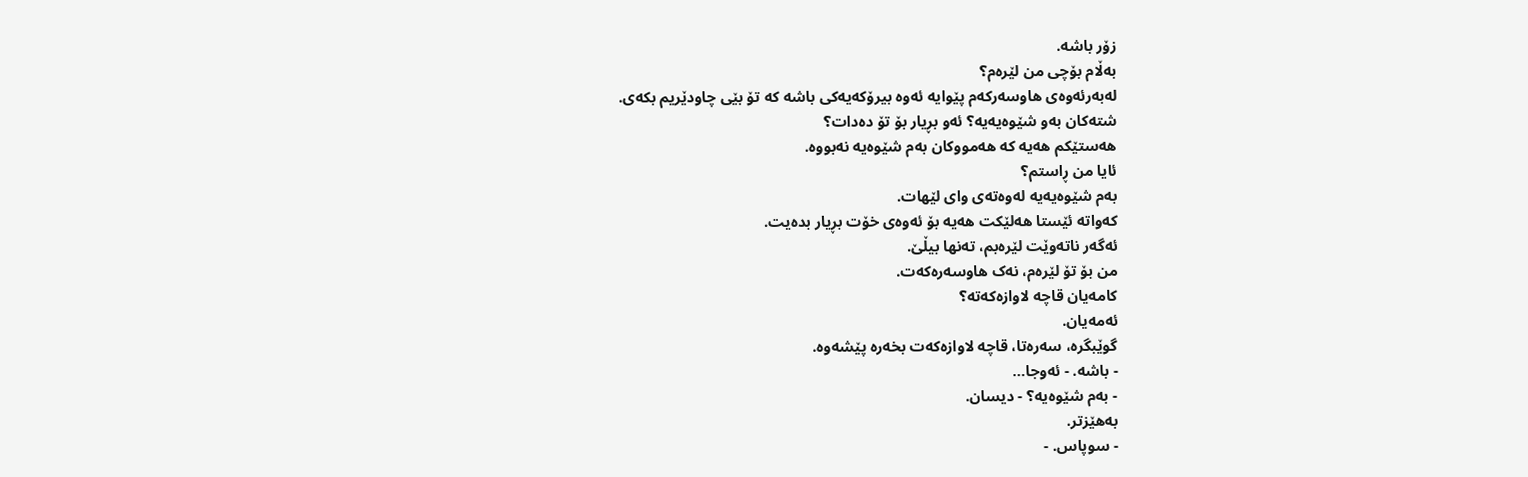زۆر باشە.
بەڵام بۆچی من لێرەم؟
لەبەرئەوەی هاوسەرکەم پێوایە ئەوە بیرۆکەیەکی باشە کە تۆ بێی چاودێریم بکەی.
شتەکان بەو شێوەیەیە؟ ئەو بڕیار بۆ تۆ دەدات؟
هەستێکم هەیە کە هەمووکان بەم شێوەیە نەبووە.
ئایا من ڕاستم؟
بەم شێوەیەیە لەوەتەی وای لێهات.
کەواتە ئێستا هەلێکت هەیە بۆ ئەوەی خۆت بڕیار بدەیت.
ئەگەر ناتەوێت لێرەبم، تەنها بیڵێ.
من بۆ تۆ لێرەم، نەک هاوسەرەکەت.
کامەیان قاچە لاوازەکەتە؟
ئەمەیان.
گوێبگرە، سەرەتا، قاچە لاوازەکەت بخەرە پێشەوە.
- باشە. - ئەوجا…
- بەم شێوەیە؟ - دیسان.
بەهێزتر.
- سوپاس. -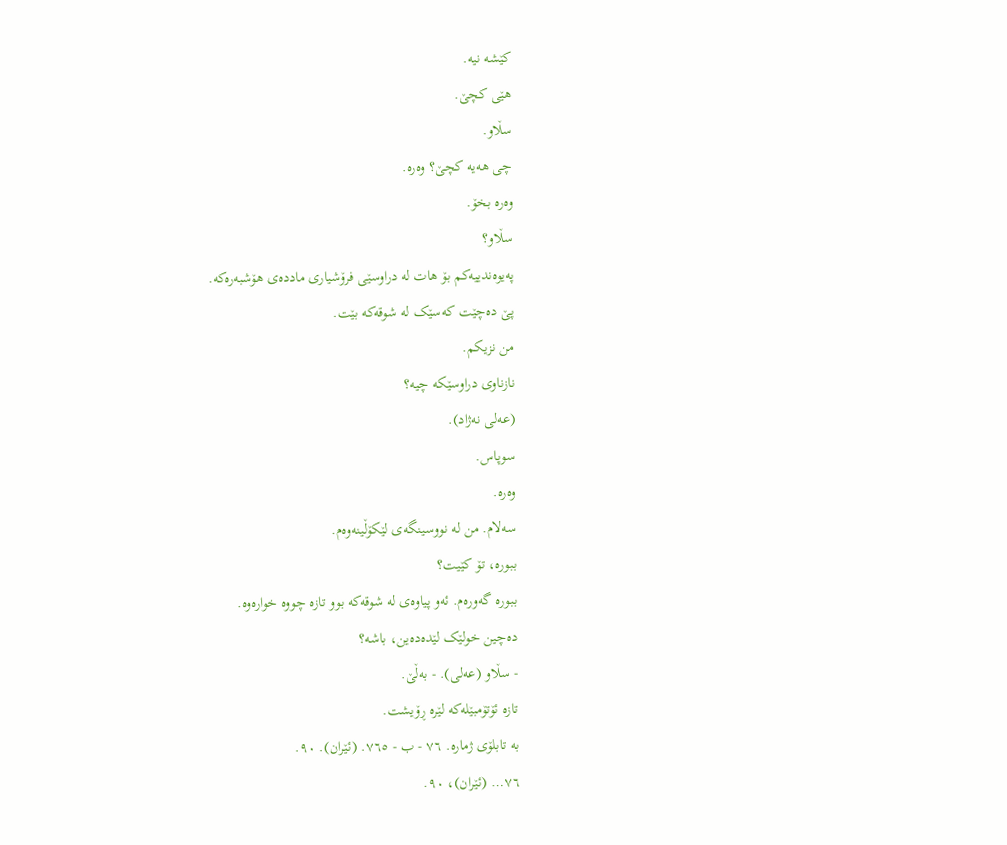کێشە نیە.
هێی کچێ.
سڵاو.
چی هەیە کچێ؟ وەرە.
وەرە بخۆ.
سڵاو؟
پەیوەندییەکم بۆ هات لە دراوسێی فرۆشیاری ماددەی هۆشبەرەکە.
پێ دەچێت کەسێک لە شوقەکە بێت.
من نزیکم.
نازناوی دراوسێکە چیە؟
(عەلی نەژاد).
سوپاس.
وەرە.
سەلام. من لە نووسینگەی لێکۆڵینەوەم.
ببورە، تۆ کێیت؟
ببورە گەورەم. ئەو پیاوەی لە شوقەکە بوو تازە چووە خوارەوە.
دەچین خولێک لێدەدەین، باشە؟
- سڵاو (عەلی). - بەڵێ.
تازە ئۆتۆمبێلەکە لێرە ڕۆیشت.
بە تابلۆی ژمارە. ٧٦ - ب - ٧٦٥. (ئێران). ٩٠.
٧٦… (ئێران)، ٩٠.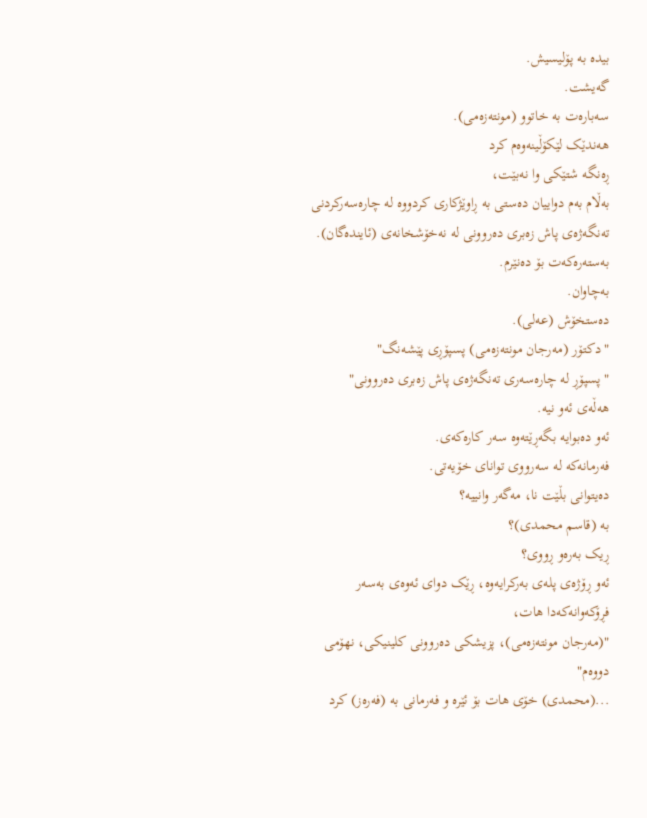بیدە بە پۆلیسیش.
گەیشت.
سەبارەت بە خاتوو (مونتەزەمی).
هەندێک لێکۆڵینەوەم کرد
ڕەنگە شتێکی وا نەبێت،
بەڵام بەم دواییان دەستی بە ڕاوێژکاری کردووە لە چارەسەرکردنی تەنگەژەی پاش زەبری دەروونی لە نەخۆشخانەی (ئایندەگان).
بەستەرەکەت بۆ دەنێرم.
بەچاوان.
دەستخۆش (عەلی).
"دکتۆر (مەرجان مونتەزەمی) پسپۆڕی پێشەنگ"
"پسپۆڕ لە چارەسەری تەنگەژەی پاش زەبری دەروونی"
هەڵەی ئەو نیە.
ئەو دەبوایە بگەڕێتەوە سەر کارەکەی.
فەرمانەکە لە سەرووی توانای خۆیەتی.
دەیتوانی بڵێت نا، مەگەر وانییە؟
بە (قاسم محمدی)؟
ڕیک بەرەو ڕووی؟
ئەو ڕۆژەی پلەی بەرکرایەوە، ڕێک دوای ئەوەی بەسەر فڕۆکەوانەکەدا هات،
"(مەرجان مونتەزەمی)، پزیشکی دەروونی کلینیکی، نهۆمی دووەم"
...(محمدی) خۆی هات بۆ ئێرە و فەرمانی بە (فەرەز) کرد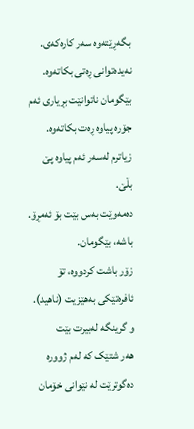بگەڕێتەوە سەر کارەکەی.
نەیدەتوانی ڕەتی بکاتەوە.
بێگومان ناتوانێت بڕیاری ئەم جۆرە پیاوە ڕەت بکاتەوە.
زیاترم لەسەر ئەم پیاوە پێ بڵێ.
دەمەوێت بەس بێت بۆ ئەمڕۆ.
باشە، بێگومان.
زۆر باشت کردووە، تۆ ئافرەتێکی بەهێزیت (ناهید).
و گرینگە لەبیرت بێت
هەر شتێک کە لەم ژوورە دەگوترێت لە نێوانی خۆمان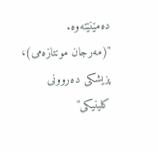دەمێنێتەوە.
"(مەرجان مونتازەمی)، پزیشکی دەروونی کلینیکی"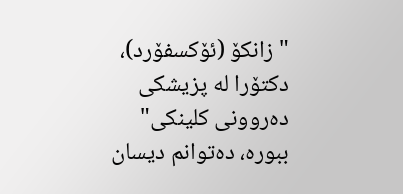"زانکۆ (ئۆکسفۆرد)، دکتۆرا لە پزیشکی دەروونی کلینکی"
ببورە، دەتوانم دیسان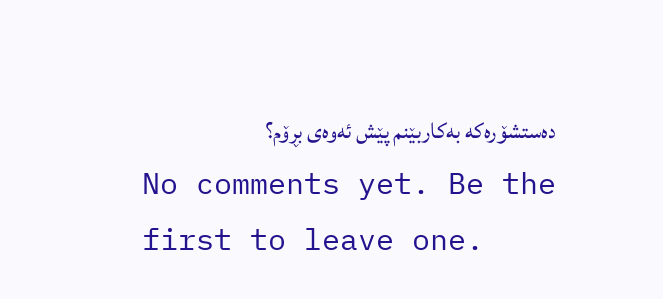دەستشۆرەکە بەکاربێنم پێش ئەوەی بڕۆم؟
No comments yet. Be the first to leave one.